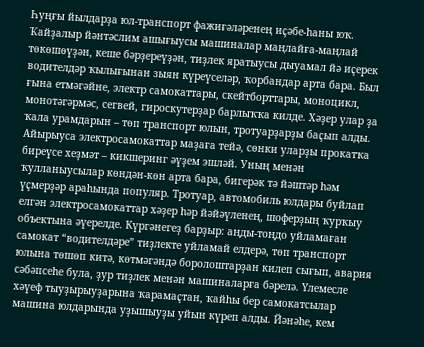Һуңғы йылдарҙа юл-транспорт фажиғәләренең иҫәбе-һаны юҡ. Ҡайҙалыр йәнтәслим ашығыусы машиналар маңлайға-маңлай төкөшөүҙән, кеше бәрҙереүҙән, тиҙлек яратыусы дыуамал йә иҫерек водителдәр ҡылығынан зыян күреүселәр, ҡорбандар арта бара. Был ғына етмәгәйне, электр самокаттары, скейтборттары, моноцикл, монотәгәрмәс, сегвей, гироскутерҙар барлыҡҡа килде. Хәҙер улар ҙа ҡала урамдарын – төп транспорт юлын, тротуарҙарҙы баҫып алды.
Айырыуса электросамокаттар маҙаға тейә, сөнки уларҙы прокатҡа биреүсе хеҙмәт – кикшеринг әүҙем эшләй. Уның менән ҡулланыусылар көндән-көн арта бара, бигерәк тә йәштәр һәм үҫмерҙәр араһында популяр. Тротуар, автомобиль юлдары буйлап елгән электросамокаттар хәҙер һәр йәйәүленең, шоферҙың ҡурҡыу объектына әүерелде. Күргәнегеҙ барҙыр: аңды-тоңдо уйламаған самокат “водителдәре” тиҙлекте уйламай елдерә, төп транспорт юлына төшөп китә, көтмәгәндә боролоштарҙан килеп сығып, авария сәбәпсеһе була, ҙур тиҙлек менән машиналарға бәрелә. Үлемесле хәүеф тыуҙырыуҙарына ҡарамаҫтан, ҡайһы бер самокатсылар машина юлдарында уҙышыуҙы уйын күреп алды. Йәнәһе, кем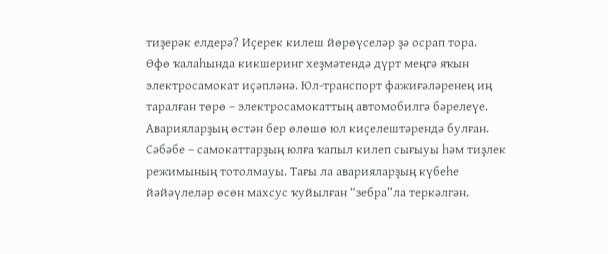тиҙерәк елдерә? Иҫерек килеш йөрөүселәр ҙә осрап тора.
Өфө ҡалаһында кикшеринг хеҙмәтендә дүрт меңгә яҡын электросамокат иҫәпләнә. Юл-транспорт фажиғәләренең иң таралған төрө – электросамокаттың автомобилгә бәрелеүе. Аварияларҙың өстән бер өлөшө юл киҫелештәрендә булған. Сәбәбе – самокаттарҙың юлға ҡапыл килеп сығыуы һәм тиҙлек режимының тотолмауы. Тағы ла аварияларҙың күбеһе йәйәүлеләр өсөн махсус ҡуйылған “зебра”ла теркәлгән.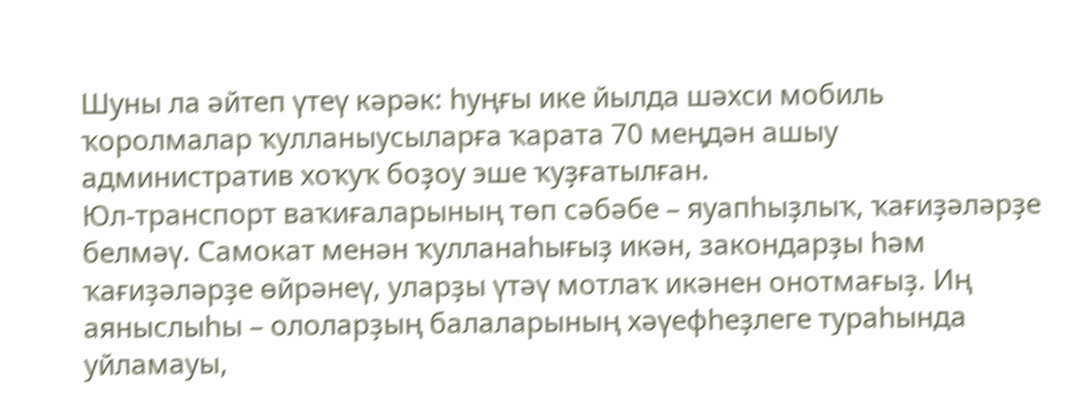Шуны ла әйтеп үтеү кәрәк: һуңғы ике йылда шәхси мобиль ҡоролмалар ҡулланыусыларға ҡарата 70 меңдән ашыу административ хоҡуҡ боҙоу эше ҡуҙғатылған.
Юл-транспорт ваҡиғаларының төп сәбәбе – яуапһыҙлыҡ, ҡағиҙәләрҙе белмәү. Самокат менән ҡулланаһығыҙ икән, закондарҙы һәм ҡағиҙәләрҙе өйрәнеү, уларҙы үтәү мотлаҡ икәнен онотмағыҙ. Иң аяныслыһы – ололарҙың балаларының хәүефһеҙлеге тураһында уйламауы,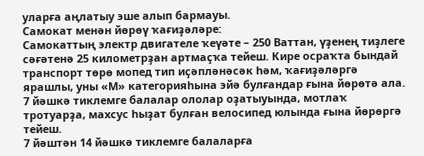уларға аңлатыу эше алып бармауы.
Самокат менән йөрөү ҡағиҙәләре:
Самокаттың электр двигателе ҡеүәте – 250 Ваттан, үҙенең тиҙлеге сәғәтенә 25 километрҙан артмаҫҡа тейеш. Кире осраҡта бындай транспорт төрө мопед тип иҫәпләнәсәк һәм, ҡағиҙәләргә ярашлы, уны «М» категорияһына эйә булғандар ғына йөрөтә ала.
7 йәшкә тиклемге балалар ололар оҙатыуында, мотлаҡ тротуарҙа, махсус һыҙат булған велосипед юлында ғына йөрөргә тейеш.
7 йәштән 14 йәшкә тиклемге балаларға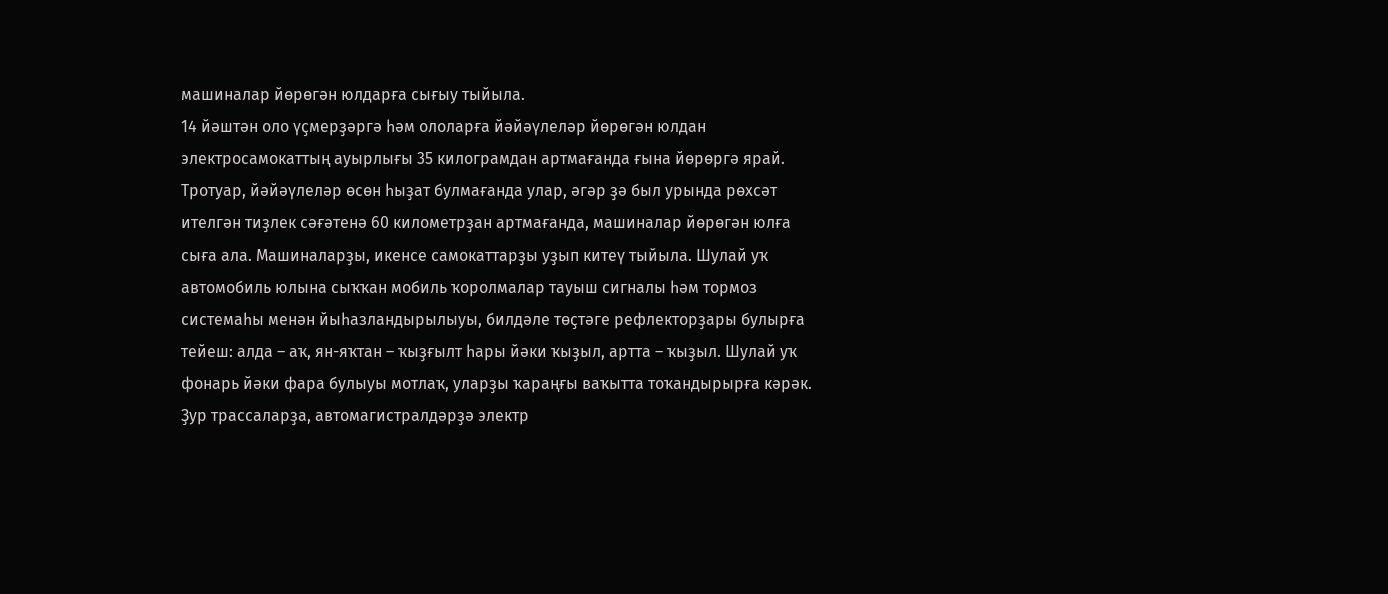машиналар йөрөгән юлдарға сығыу тыйыла.
14 йәштән оло үҫмерҙәргә һәм ололарға йәйәүлеләр йөрөгән юлдан электросамокаттың ауырлығы 35 килограмдан артмағанда ғына йөрөргә ярай. Тротуар, йәйәүлеләр өсөн һыҙат булмағанда улар, әгәр ҙә был урында рөхсәт ителгән тиҙлек сәғәтенә 60 километрҙан артмағанда, машиналар йөрөгән юлға сыға ала. Машиналарҙы, икенсе самокаттарҙы уҙып китеү тыйыла. Шулай уҡ автомобиль юлына сыҡҡан мобиль ҡоролмалар тауыш сигналы һәм тормоз системаһы менән йыһазландырылыуы, билдәле төҫтәге рефлекторҙары булырға тейеш: алда – аҡ, ян-яҡтан – ҡыҙғылт һары йәки ҡыҙыл, артта – ҡыҙыл. Шулай уҡ фонарь йәки фара булыуы мотлаҡ, уларҙы ҡараңғы ваҡытта тоҡандырырға кәрәк.
Ҙур трассаларҙа, автомагистралдәрҙә электр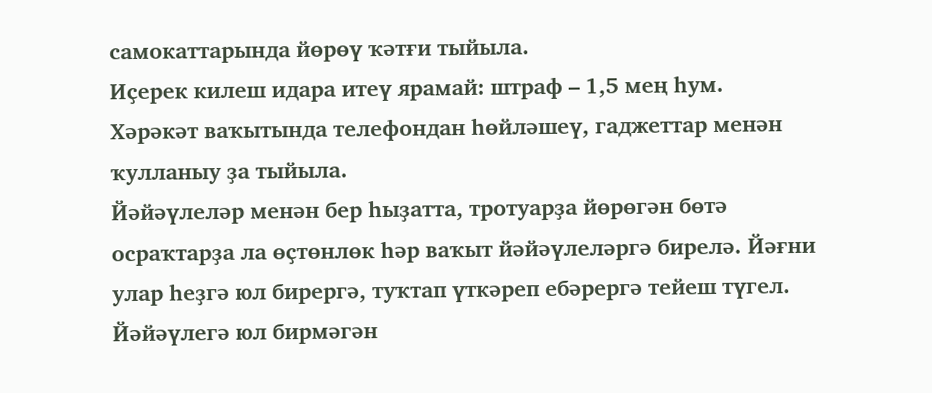самокаттарында йөрөү ҡәтғи тыйыла.
Иҫерек килеш идара итеү ярамай: штраф – 1,5 мең һум.
Хәрәкәт ваҡытында телефондан һөйләшеү, гаджеттар менән ҡулланыу ҙа тыйыла.
Йәйәүлеләр менән бер һыҙатта, тротуарҙа йөрөгән бөтә осраҡтарҙа ла өҫтөнлөк һәр ваҡыт йәйәүлеләргә бирелә. Йәғни улар һеҙгә юл бирергә, туҡтап үткәреп ебәрергә тейеш түгел. Йәйәүлегә юл бирмәгән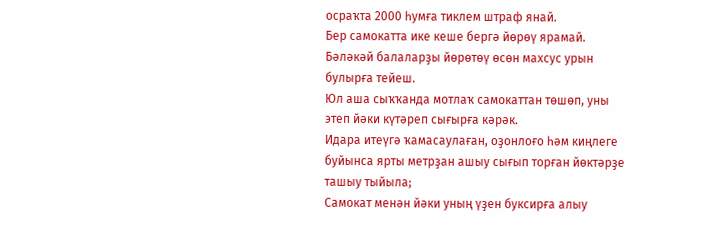осраҡта 2000 һумға тиклем штраф янай.
Бер самокатта ике кеше бергә йөрөү ярамай. Бәләкәй балаларҙы йөрөтөү өсөн махсус урын булырға тейеш.
Юл аша сыҡҡанда мотлаҡ самокаттан төшөп, уны этеп йәки күтәреп сығырға кәрәк.
Идара итеүгә ҡамасаулаған, оҙонлоғо һәм киңлеге буйынса ярты метрҙан ашыу сығып торған йөктәрҙе ташыу тыйыла;
Самокат менән йәки уның үҙен буксирға алыу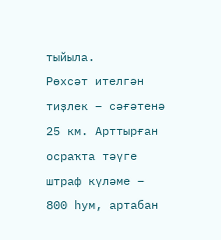тыйыла.
Рөхсәт ителгән тиҙлек – сәғәтенә 25 км. Арттырған осраҡта тәүге штраф күләме – 800 һум, артабан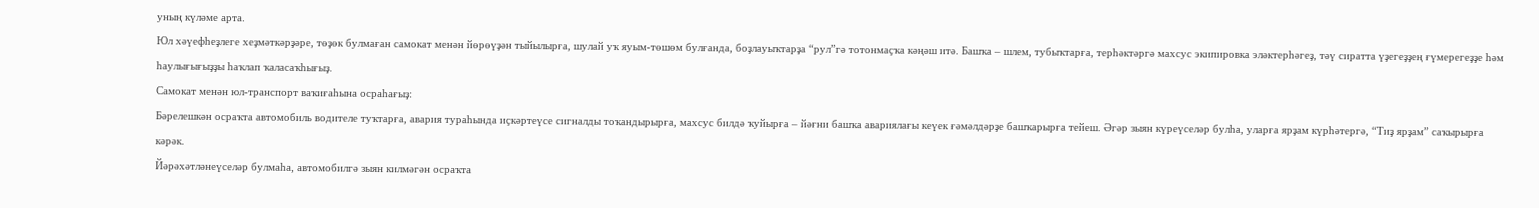уның күләме арта.
Юл хәүефһеҙлеге хеҙмәткәрҙәре, төҙөк булмаған самокат менән йөрөүҙән тыйылырға, шулай уҡ яуым-төшөм булғанда, боҙлауыҡтарҙа “рул”гә тотонмаҫҡа кәңәш итә. Башҡа – шлем, тубыҡтарға, терһәктәргә махсус экипировка эләктерһәгеҙ, тәү сиратта үҙегеҙҙең ғүмерегеҙҙе һәм һаулығығыҙҙы һаҡлап ҡаласаҡһығыҙ.
Самокат менән юл-транспорт ваҡиғаһына осраһағыҙ:
Бәрелешкән осраҡта автомобиль водителе туҡтарға, авария тураһында иҫкәртеүсе сигналды тоҡандырырға, махсус билдә ҡуйырға – йәғни башҡа авариялағы кеүек ғәмәлдәрҙе башҡарырға тейеш. Әгәр зыян күреүселәр булһа, уларға ярҙам күрһәтергә, “Тиҙ ярҙам” саҡырырға кәрәк.
Йәрәхәтләнеүселәр булмаһа, автомобилгә зыян килмәгән осраҡта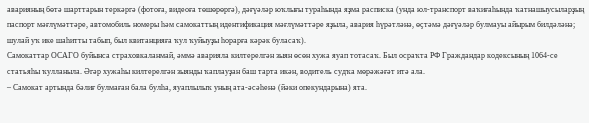аварияның бөтә шарттарын теркәргә (фотоға, видеоға төшөрөргә), дәғүәләр юҡлығы тураһында яҙма расписка (унда юл-транспорт ваҡиғаһында ҡатнашыусыларҙың паспорт мәғлүмәттәре, автомобиль номеры һәм самокаттың идентификация мәғлүмәттәре яҙыла, авария һүрәтләнә, өҫтәмә дәғүәләр булмауы айырым билдәләнә; шулай уҡ ике шаһитты табып, был квитанцияға ҡул ҡуйыуҙы һорарға кәрәк буласаҡ).
Самокаттар ОСАГО буйынса страховкаланмай, әммә аварияла килтерелгән зыян өсөн хужа яуап тотасаҡ. Был осраҡта РФ Граждандар кодексының 1064-се статьяһы ҡулланыла. Әгәр хужаһы килтерелгән зыянды ҡаплауҙан баш тарта икән, водитель судҡа мөрәжәғәт итә ала.
– Самокат артында бәлиғ булмаған бала булһа, яуаплылыҡ уның ата-әсәһенә (йәки опекундарына) ята.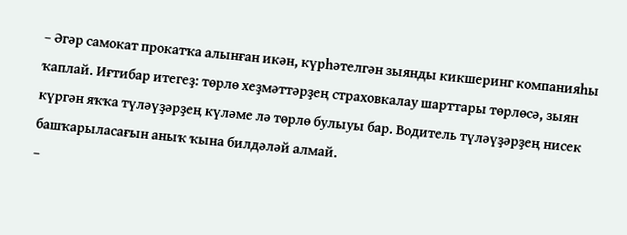– Әгәр самокат прокатҡа алынған икән, күрһәтелгән зыянды кикшеринг компанияһы ҡаплай. Иғтибар итегеҙ: төрлө хеҙмәттәрҙең страховкалау шарттары төрлөсә, зыян күргән яҡҡа түләүҙәрҙең күләме лә төрлө булыуы бар. Водитель түләүҙәрҙең нисек башҡарыласағын аныҡ ҡына билдәләй алмай.
–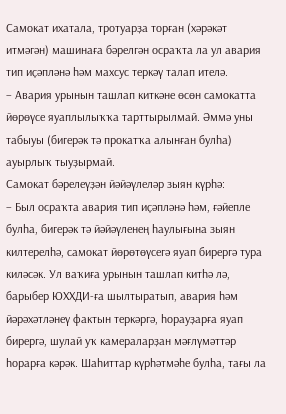Самокат ихатала, тротуарҙа торған (хәрәкәт итмәгән) машинаға бәрелгән осраҡта ла ул авария тип иҫәпләнә һәм махсус теркәү талап ителә.
– Авария урынын ташлап киткәне өсөн самокатта йөрөүсе яуаплылыҡҡа тарттырылмай. Әммә уны табыуы (бигерәк тә прокатҡа алынған булһа) ауырлыҡ тыуҙырмай.
Самокат бәрелеүҙән йәйәүлеләр зыян күрһә:
– Был осраҡта авария тип иҫәпләнә һәм, ғәйепле булһа, бигерәк тә йәйәүленең һаулығына зыян килтерелһә, самокат йөрөтөүсегә яуап бирергә тура киләсәк. Ул ваҡиға урынын ташлап китһә лә, барыбер ЮХХДИ-ға шылтыратып, авария һәм йәрәхәтләнеү фактын теркәргә, һорауҙарға яуап бирергә, шулай уҡ камераларҙан мәғлүмәттәр һорарға кәрәк. Шаһиттар күрһәтмәһе булһа, тағы ла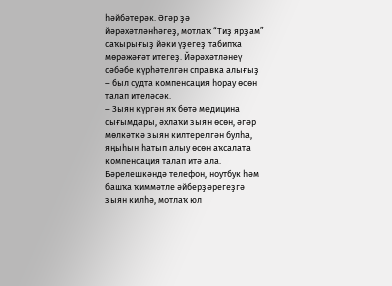һәйбәтерәк. Әгәр ҙә йәрәхәтләнһәгеҙ, мотлаҡ “Тиҙ ярҙам” саҡырығыҙ йәки үҙегеҙ табипҡа мөрәжәғәт итегеҙ. Йәрәхәтләнеү сәбәбе күрһәтелгән справка алығыҙ – был судта компенсация һорау өсөн талап ителәсәк.
– Зыян күргән яҡ бөтә медицина сығымдары, әхлаҡи зыян өсөн, әгәр мөлкәткә зыян килтерелгән булһа, яңыһын һатып алыу өсөн аҡсалата компенсация талап итә ала. Бәрелешкәндә телефон, ноутбук һәм башҡа ҡиммәтле әйберҙәрегеҙгә зыян килһә, мотлаҡ юл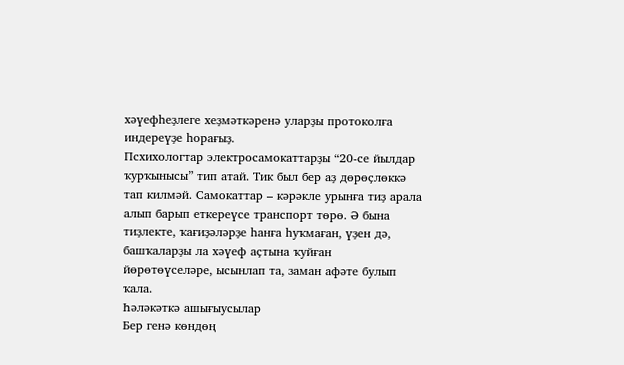хәүефһеҙлеге хеҙмәткәренә уларҙы протоколға индереүҙе һорағыҙ.
Псхихологтар электросамокаттарҙы “20-се йылдар ҡурҡынысы” тип атай. Тик был бер аҙ дөрөҫлөккә тап килмәй. Самокаттар – кәрәкле урынға тиҙ арала алып барып еткереүсе транспорт төрө. Ә бына тиҙлекте, ҡағиҙәләрҙе һанға һуҡмаған, үҙен дә, башҡаларҙы ла хәүеф аҫтына ҡуйған йөрөтөүселәре, ысынлап та, заман афәте булып ҡала.
Һәләкәткә ашығыусылар
Бер генә көндөң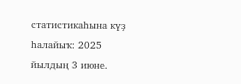статистикаһына күҙ һалайыҡ: 2025 йылдың 3 июне.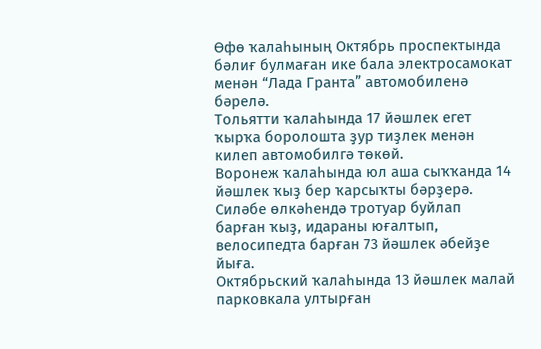Өфө ҡалаһының Октябрь проспектында бәлиғ булмаған ике бала электросамокат менән “Лада Гранта” автомобиленә бәрелә.
Тольятти ҡалаһында 17 йәшлек егет ҡырҡа боролошта ҙур тиҙлек менән килеп автомобилгә төкөй.
Воронеж ҡалаһында юл аша сыҡҡанда 14 йәшлек ҡыҙ бер ҡарсыҡты бәрҙерә.
Силәбе өлкәһендә тротуар буйлап барған ҡыҙ, идараны юғалтып, велосипедта барған 73 йәшлек әбейҙе йыға.
Октябрьский ҡалаһында 13 йәшлек малай парковкала ултырған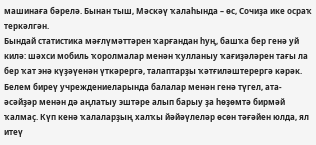машинаға бәрелә. Бынан тыш, Мәскәү ҡалаһында – өс, Сочиҙа ике осраҡ теркәлгән.
Бындай статистика мәғлүмәттәрен ҡарғандан һуң, башҡа бер генә уй килә: шәхси мобиль ҡоролмалар менән ҡулланыу ҡағиҙәләрен тағы ла бер ҡат энә күҙәүенән үткәрергә, талаптарҙы ҡәтғиләштерергә кәрәк. Белем биреү учреждениеларында балалар менән генә түгел, ата-әсәйҙәр менән дә аңлатыу эштәре алып барыу ҙа һөҙөмтә бирмәй ҡалмаҫ. Күп кенә ҡалаларҙың халҡы йәйәүлеләр өсөн тәғәйен юлда, ял итеү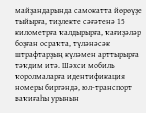майҙандарында самокатта йөрөүҙе тыйырға, тиҙлекте сәғәтенә 15 километрға ҡалдырырға, ҡағиҙәләр боҙған осраҡта, түләнәсәк штрафтарҙың күләмен арттырырға тәҡдим итә. Шәхси мобиль ҡоролмаларға идентификация номеры биргәндә, юл-транспорт ваҡиғаһы урынын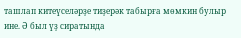ташлап китеүселәрҙе тиҙерәк табырға мөмкин булыр ине. Ә был үҙ сиратында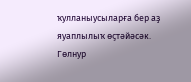ҡулланыусыларға бер аҙ яуаплылыҡ өҫтәйәсәк.
Гөлнур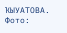ҠЫУАТОВА.
Фото: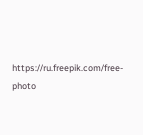https://ru.freepik.com/free-photo